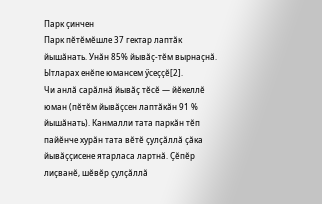Парк ҫинчен
Парк пӗтӗмӗшле 37 гектар лаптӑк йышӑнать. Унӑн 85% йывӑҫ-тӗм вырнаҫнӑ. Ытларах енӗпе юмансем ӳсеҫҫӗ[2].
Чи анлӑ сарӑлнӑ йывӑҫ тӗсӗ — йӗкеллӗ юман (пӗтӗм йывӑҫсен лаптӑкӑн 91 % йышӑнать). Канмалли тата паркӑн тӗп пайӗнче хурӑн тата вӗтӗ ҫулҫӑллӑ ҫӑка йывӑҫҫисене ятарласа лартнӑ. Ҫӗпӗр лиҫванӗ, шӗвӗр ҫулҫӑллӑ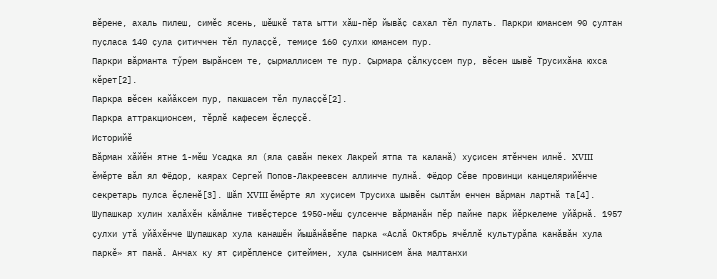вӗрене, ахаль пилеш, симӗс ясень, шӗшкӗ тата ытти хӑш-пӗр йывӑҫ сахал тӗл пулать. Паркри юмансем 90 ҫултан пуҫласа 140 ҫула ҫитиччен тӗл пулаҫҫӗ, темиҫе 160 ҫулхи юмансем пур.
Паркри вӑрманта тӳрем вырӑнсем те, ҫырмаллисем те пур. Ҫырмара ҫӑлкуҫсем пур, вӗсен шывӗ Трусихӑна юхса кӗрет[2].
Паркра вӗсен кайӑксем пур, пакшасем тӗл пулаҫҫӗ[2].
Паркра аттракционсем, тӗрлӗ кафесем ӗҫлеҫҫӗ.
Историйӗ
Вӑрман хӑйӗн ятне 1-мӗш Усадка ял (яла ҫавӑн пекех Лакрей ятпа та каланӑ) хуҫисен ятӗнчен илнӗ. XVIII ӗмӗрте вӑл ял Фёдор, каярах Сергей Попов-Лакреевсен аллинче пулнӑ. Фёдор Сӗве провинци канцелярийӗнче секретарь пулса ӗҫленӗ[3]. Шӑп XVIII ӗмӗрте ял хуҫисем Трусиха шывӗн сылтӑм енчен вӑрман лартнӑ та[4].
Шупашкар хулин халӑхӗн кӑмӑлне тивӗҫтерсе 1950-мӗш ҫулсенче вӑрманӑн пӗр пайне парк йӗркелеме уйӑрнӑ. 1957 ҫулхи утӑ уйӑхӗнче Шупашкар хула канашӗн йышӑнӑвӗпе парка «Аслӑ Октябрь ячӗллӗ культурӑпа канӑвӑн хула паркӗ» ят панӑ. Анчах ку ят ҫирӗпленсе ҫитеймен, хула ҫыннисем ӑна малтанхи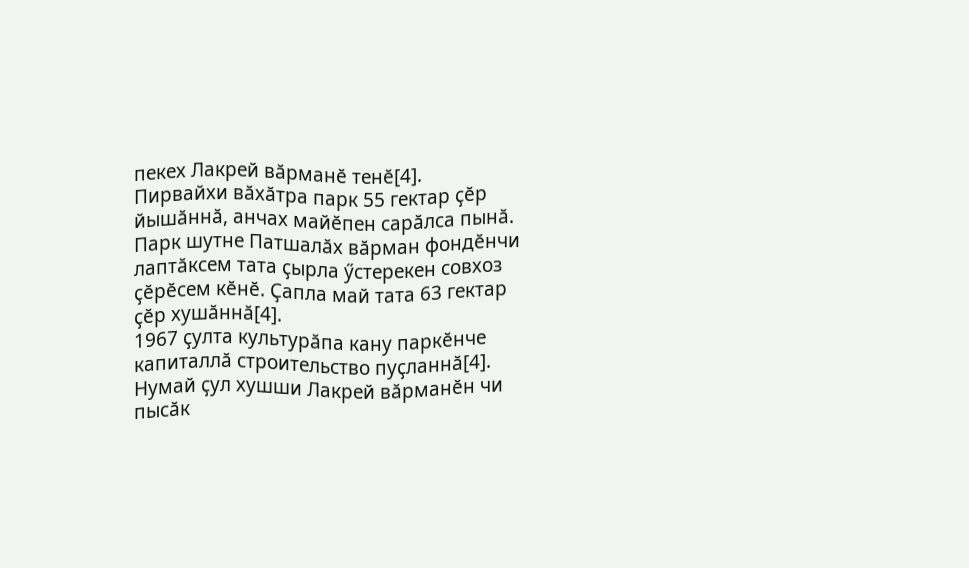пекех Лакрей вӑрманӗ тенӗ[4].
Пирвайхи вӑхӑтра парк 55 гектар ҫӗр йышӑннӑ, анчах майӗпен сарӑлса пынӑ. Парк шутне Патшалӑх вӑрман фондӗнчи лаптӑксем тата ҫырла ӳстерекен совхоз ҫӗрӗсем кӗнӗ. Ҫапла май тата 63 гектар ҫӗр хушӑннӑ[4].
1967 ҫулта культурӑпа кану паркӗнче капиталлӑ строительство пуҫланнӑ[4].
Нумай ҫул хушши Лакрей вӑрманӗн чи пысӑк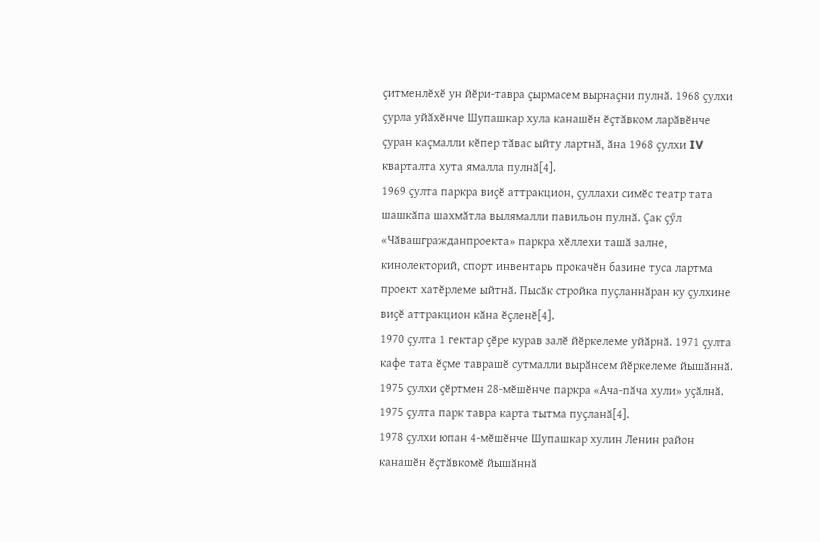ҫитменлӗхӗ ун йӗри-тавра ҫырмасем вырнаҫни пулнӑ. 1968 ҫулхи ҫурла уйӑхӗнче Шупашкар хула канашӗн ӗҫтӑвком ларӑвӗнче ҫуран каҫмалли кӗпер тӑвас ыйту лартнӑ, ӑна 1968 ҫулхи IV кварталта хута ямалла пулнӑ[4].
1969 ҫулта паркра виҫӗ аттракцион, ҫуллахи симӗс театр тата шашкӑпа шахмӑтла вылямалли павильон пулнӑ. Ҫак ҫӳл «Чӑвашгражданпроекта» паркра хӗллехи ташӑ залне, кинолекторий, спорт инвентарь прокачӗн базине туса лартма проект хатӗрлеме ыйтнӑ. Пысӑк стройка пуҫланнӑран ку ҫулхине виҫӗ аттракцион кӑна ӗҫленӗ[4].
1970 ҫулта 1 гектар ҫӗре курав залӗ йӗркелеме уйӑрнӑ. 1971 ҫулта кафе тата ӗҫме таврашӗ сутмалли вырӑнсем йӗркелеме йышӑннӑ. 1975 ҫулхи ҫӗртмен 28-мӗшӗнче паркра «Ача-пӑча хули» уҫӑлнӑ. 1975 ҫулта парк тавра карта тытма пуҫланӑ[4].
1978 ҫулхи юпан 4-мӗшӗнче Шупашкар хулин Ленин район канашӗн ӗҫтӑвкомӗ йышӑннӑ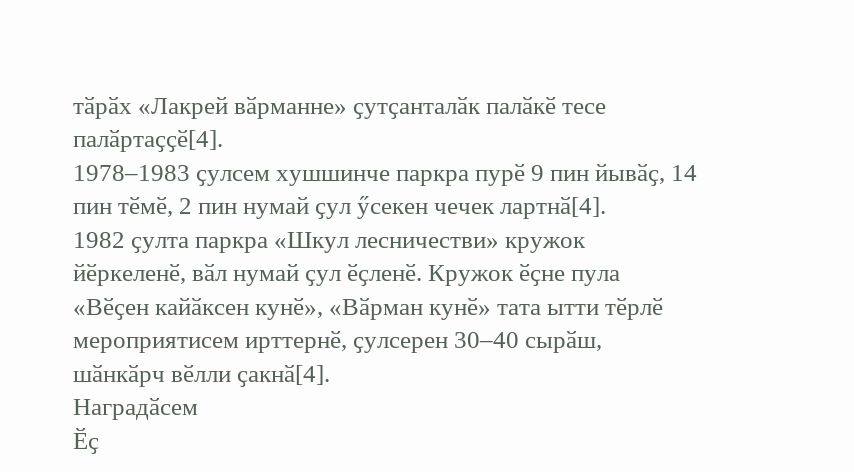тӑрӑх «Лакрей вӑрманне» ҫутҫанталӑк палӑкӗ тесе палӑртаҫҫӗ[4].
1978–1983 ҫулсем хушшинче паркра пурӗ 9 пин йывӑҫ, 14 пин тӗмӗ, 2 пин нумай ҫул ӳсекен чечек лартнӑ[4].
1982 ҫулта паркра «Шкул лесничестви» кружок йӗркеленӗ, вӑл нумай ҫул ӗҫленӗ. Кружок ӗҫне пула «Вӗҫен кайӑксен кунӗ», «Вӑрман кунӗ» тата ытти тӗрлӗ мероприятисем ирттернӗ, ҫулсерен 30–40 сырӑш, шӑнкӑрч вӗлли ҫакнӑ[4].
Наградӑсем
Ӗҫ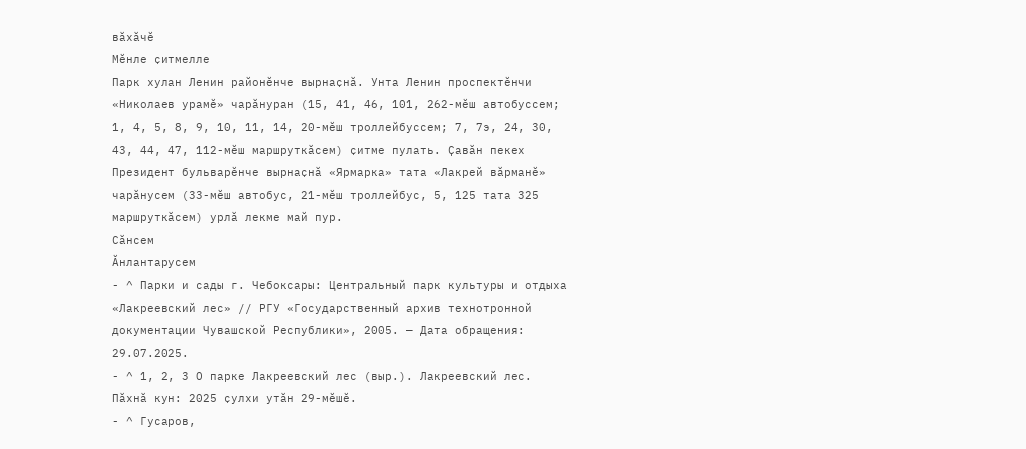вӑхӑчӗ
Мӗнле ҫитмелле
Парк хулан Ленин районӗнче вырнаҫнӑ. Унта Ленин проспектӗнчи «Николаев урамӗ» чарӑнуран (15, 41, 46, 101, 262-мӗш автобуссем; 1, 4, 5, 8, 9, 10, 11, 14, 20-мӗш троллейбуссем; 7, 7э, 24, 30, 43, 44, 47, 112-мӗш маршруткӑсем) ҫитме пулать. Ҫавӑн пекех Президент бульварӗнче вырнаҫнӑ «Ярмарка» тата «Лакрей вӑрманӗ» чарӑнусем (33-мӗш автобус, 21-мӗш троллейбус, 5, 125 тата 325 маршруткӑсем) урлӑ лекме май пур.
Сӑнсем
Ӑнлантарусем
- ^ Парки и сады г. Чебоксары: Центральный парк культуры и отдыха «Лакреевский лес» // РГУ «Государственный архив технотронной документации Чувашской Республики», 2005. — Дата обращения: 29.07.2025.
- ^ 1, 2, 3 О парке Лакреевский лес (выр.). Лакреевский лес. Пӑхнӑ кун: 2025 ҫулхи утӑн 29-мӗшӗ.
- ^ Гусаров,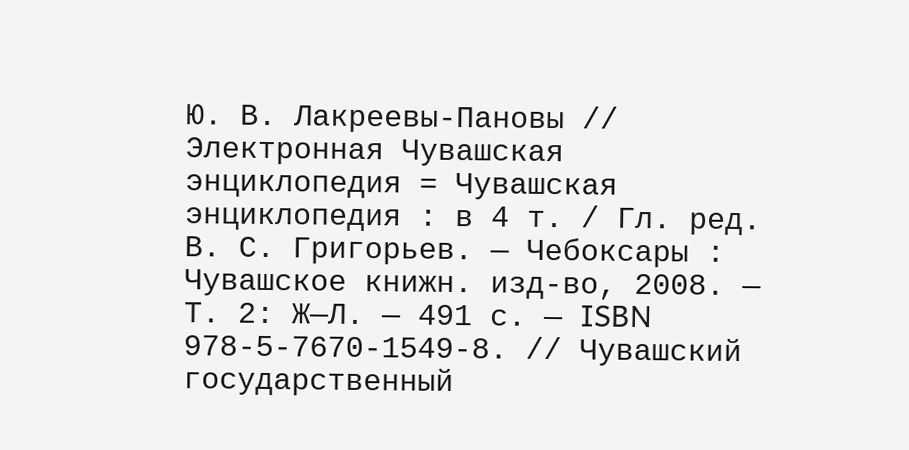Ю. В. Лакреевы-Пановы // Электронная Чувашская энциклопедия = Чувашская энциклопедия : в 4 т. / Гл. ред. В. С. Григорьев. — Чебоксары : Чувашское книжн. изд-во, 2008. — Т. 2: Ж—Л. — 491 с. — ISBN 978-5-7670-1549-8. // Чувашский государственный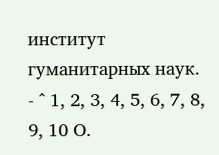институт гуманитарных наук.
- ^ 1, 2, 3, 4, 5, 6, 7, 8, 9, 10 О.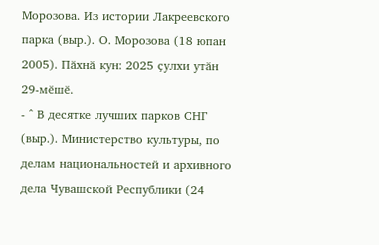Морозова. Из истории Лакреевского парка (выр.). О. Морозова (18 юпан 2005). Пӑхнӑ кун: 2025 ҫулхи утӑн 29-мӗшӗ.
- ^ В десятке лучших парков СНГ (выр.). Министерство культуры, по делам национальностей и архивного дела Чувашской Республики (24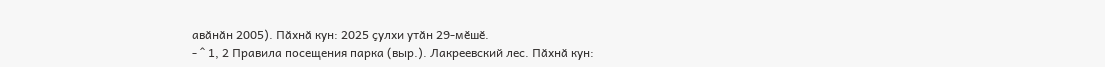авӑнӑн 2005). Пӑхнӑ кун: 2025 ҫулхи утӑн 29-мӗшӗ.
- ^ 1, 2 Правила посещения парка (выр.). Лакреевский лес. Пӑхнӑ кун: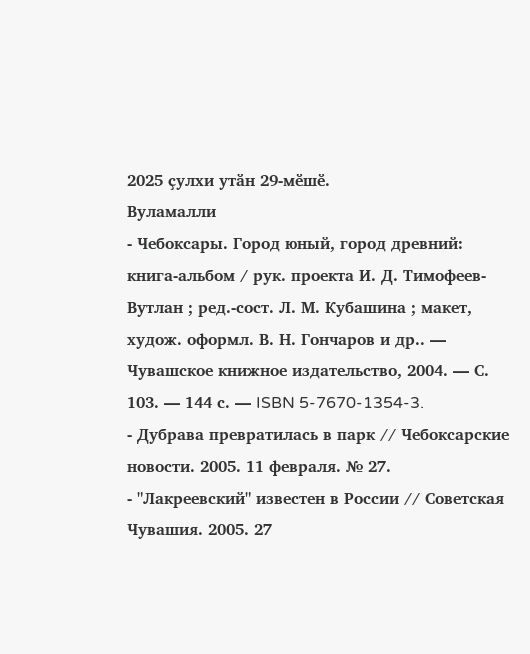2025 ҫулхи утӑн 29-мӗшӗ.
Вуламалли
- Чебоксары. Город юный, город древний: книга-альбом / рук. проекта И. Д. Тимофеев-Вутлан ; ред.-сост. Л. М. Кубашина ; макет, худож. оформл. В. Н. Гончаров и др.. — Чувашское книжное издательство, 2004. — С. 103. — 144 с. — ISBN 5-7670-1354-3.
- Дубрава превратилась в парк // Чебоксарские новости. 2005. 11 февраля. № 27.
- "Лакреевский" известен в России // Советская Чувашия. 2005. 27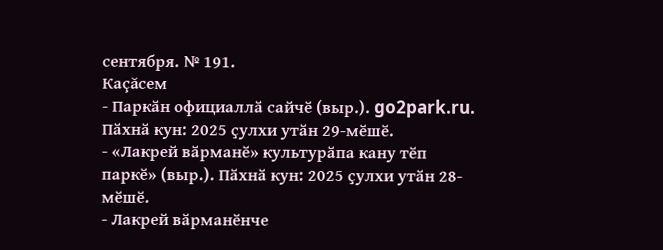сентября. № 191.
Каçăсем
- Паркӑн официаллӑ сайчӗ (выр.). go2park.ru. Пӑхнӑ кун: 2025 ҫулхи утӑн 29-мӗшӗ.
- «Лакрей вӑрманӗ» культурӑпа кану тӗп паркӗ» (выр.). Пӑхнӑ кун: 2025 ҫулхи утӑн 28-мӗшӗ.
- Лакрей вӑрманӗнче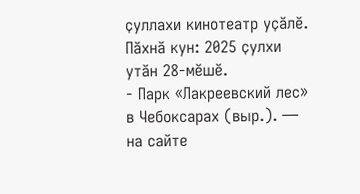ҫуллахи кинотеатр уҫӑлӗ. Пӑхнӑ кун: 2025 ҫулхи утӑн 28-мӗшӗ.
- Парк «Лакреевский лес» в Чебоксарах (выр.). — на сайте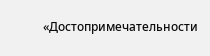«Достопримечательности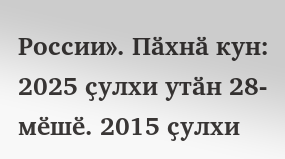России». Пӑхнӑ кун: 2025 ҫулхи утӑн 28-мӗшӗ. 2015 ҫулхи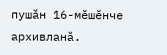пушӑн 16-мӗшӗнче архивланӑ.